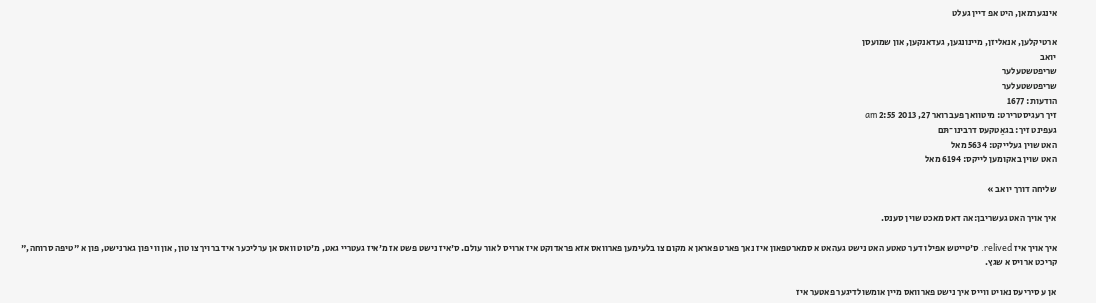אינגערמאן, היט אפ דיין געלט

ארטיקלען, אנאליזן, מיינונגען, געדאנקען, און שמועסן
יואב
שריפטשטעלער
שריפטשטעלער
הודעות: 1677
זיך רעגיסטרירט: מיטוואך פעברואר 27, 2013 2:55 am
געפינט זיך: בגאַטקעס דרבינו־תּם
האט שוין געלייקט: 5634 מאל
האט שוין באקומען לייקס: 6194 מאל

שליחה דורך יואב »

איך אויך האט געשריבן:אה דאס מאכט שוין סענס.

איך אויך איז relived. ס'טייטש אפילו דער טאטע האט נישט געהאט א סמארטפאון איז נאך פארט פאראן א מקום צו בלעימען פארוואס אזא פראדוקט איז ארויס לאור עולם. ס'איז נישט פשט אז מ'איז געטריי גאט, מ'טוט וואס אן ערליכער איד ברויך צו טון, און ווי פון גארנישט, פון א "טיפה סרוחה," קריכט ארויס א שגץ.

אן ע סיריעס נאויט ווייס איך נישט פארוואס מיין אומשולדיגער פאטער איז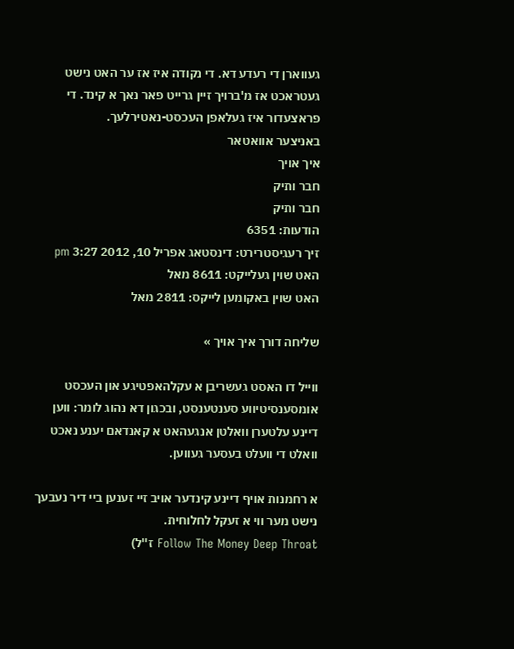געווארן די רעדע דא. די נקודה איז אז ער האט נישט געטראכט אז מ'ברויך זיין גרייט פאר נאך א קינד. די פראצעדור איז געלאפן העכסט-נאטירלעך.
באניצער אוואטאר
איך אויך
חבר ותיק
חבר ותיק
הודעות: 6351
זיך רעגיסטרירט: דינסטאג אפריל 10, 2012 3:27 pm
האט שוין געלייקט: 8611 מאל
האט שוין באקומען לייקס: 2811 מאל

שליחה דורך איך אויך »

ווייל דו האסט געשריבן א עקלהאפטיגע און העכסט אומסענסיטיווע סענטענסט, ובכגון דא נהוג לומר: ווען דיינע עלטערן וואלטן אנגעהאט א קאנדאם יענע נאכט וואלט די וועלט בעסער געווען.

א רחמנות אויף דיינע קינדער אויב זיי זענען ביי דיר נעבעך נישט מער ווי א זעקל לחלוחית.
Follow The Money Deep Throat ז''ל)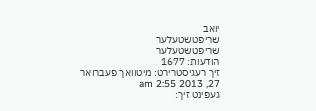יואב
שריפטשטעלער
שריפטשטעלער
הודעות: 1677
זיך רעגיסטרירט: מיטוואך פעברואר 27, 2013 2:55 am
געפינט זיך: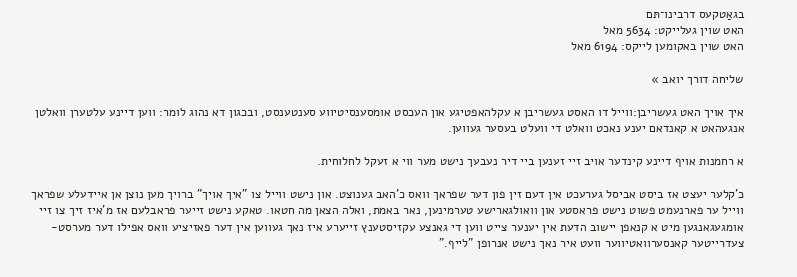בגאַטקעס דרבינו־תּם
האט שוין געלייקט: 5634 מאל
האט שוין באקומען לייקס: 6194 מאל

שליחה דורך יואב »

איך אויך האט געשריבן:ווייל דו האסט געשריבן א עקלהאפטיגע און העכסט אומסענסיטיווע סענטענסט, ובכגון דא נהוג לומר: ווען דיינע עלטערן וואלטן אנגעהאט א קאנדאם יענע נאכט וואלט די וועלט בעסער געווען.

א רחמנות אויף דיינע קינדער אויב זיי זענען ביי דיר נעבעך נישט מער ווי א זעקל לחלוחית.

כ'קלער יעצט אז ביסט אביסל גערעכט אין דעם זין פון דער שפראך וואס כ'האב גענוצט. און נישט ווייל צו "איך אויך" ברויך מען נוצן אן איידעלע שפראך ווייל ער פארנעמט פשוט נישט פראסטע און וואולגארישע טערמינען, נאר באמת, ואלה הצאן מה חטאו. טאקע נישט זייער פראבלעם אז מ'איז זיך צו זיי אומגעגאנגען מיט א קנאפן יישוב הדעת אין יענער צייט ווען די גאנצע עקזיסטענץ זייערע איז נאך געווען אין דער פאזיציע וואס אפילו דער מערסט-צעדרייטער קאנסערוואטיווער וועט איר נאך נישט אנרופן "לייף."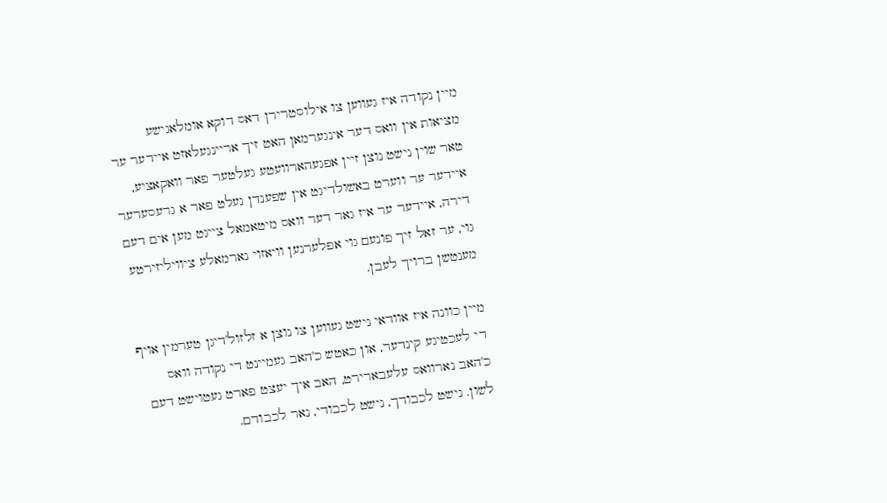מיין נקודה איז געווען צו אילוסטרירן דאס דוקא אומלאגישע מציאות אין וואס דער אינגערמאן האט זיך אריינגעלאזט איידער ער טאר שוין נישט נוצן זיין אפגעהארוועטע געלטער פאר וואקאציע, איידער ער ווערט באשולדיגט אין שפענדן געלט פאר א גרעסערער דירה, איידער ער איז גאר דער וואס מיטאמאל צייגט מען אים דעם גוי, ער זאל זיך פונעם גוי אפלערנען וויאזוי נארמאלע ציוויליזירטע מענטשן ברויך לעבן.

מיין כוונה איז אוודאי נישט געווען צו נוצן א זלזול'דיגן טערמין אויף די לעכטיגע קינדער, און כאטש כ'האב געמיינט די נקודה וואס כ'האב נארוואס עלעבארירט, האב איך יעצט פארט געטוישט דעם לשון. נישט לכבודך, נישט לכבודי, נאר לכבודם.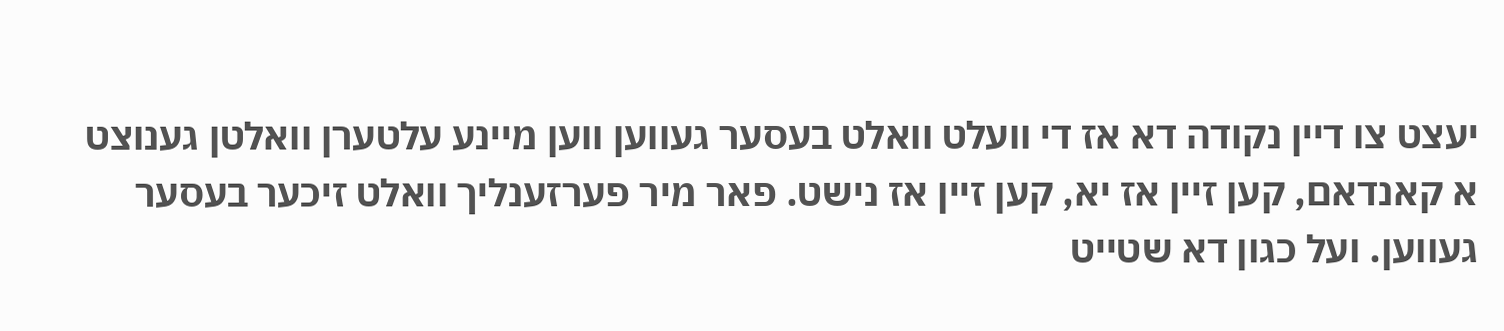יעצט צו דיין נקודה דא אז די וועלט וואלט בעסער געווען ווען מיינע עלטערן וואלטן גענוצט א קאנדאם, קען זיין אז יא, קען זיין אז נישט. פאר מיר פערזענליך וואלט זיכער בעסער געווען. ועל כגון דא שטייט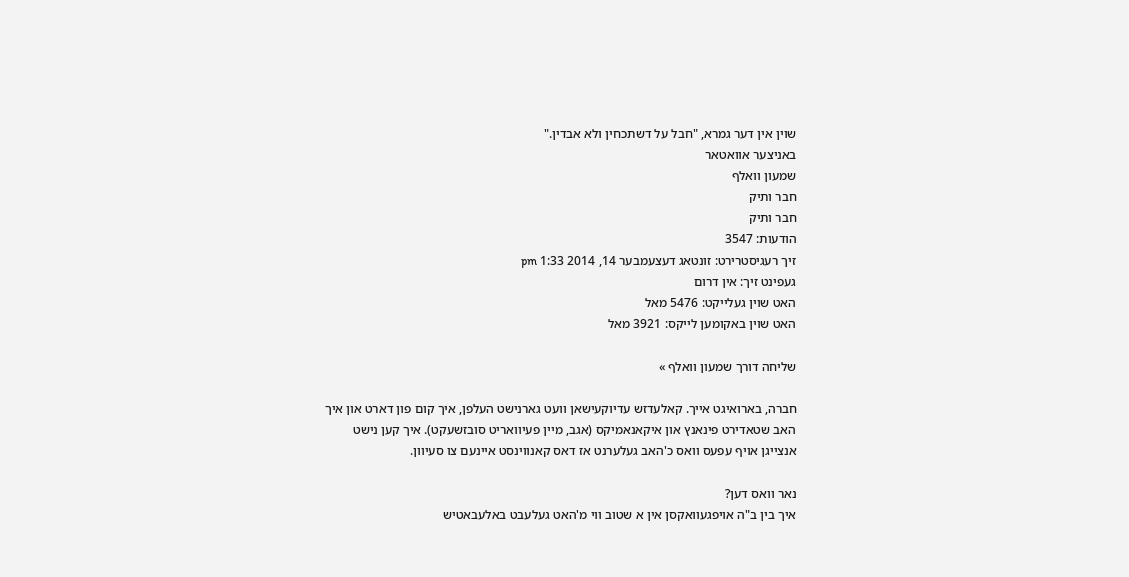שוין אין דער גמרא, "חבל על דשתכחין ולא אבדין."
באניצער אוואטאר
שמעון וואלף
חבר ותיק
חבר ותיק
הודעות: 3547
זיך רעגיסטרירט: זונטאג דעצעמבער 14, 2014 1:33 pm
געפינט זיך: אין דרום
האט שוין געלייקט: 5476 מאל
האט שוין באקומען לייקס: 3921 מאל

שליחה דורך שמעון וואלף »

חברה, בארואיגט אייך. קאלעדזש עדיוקעישאן וועט גארנישט העלפן, איך קום פון דארט און איך האב שטאדירט פינאנץ און איקאנאמיקס (אגב, מיין פעיוואריט סובזשעקט). איך קען נישט אנצייגן אויף עפעס וואס כ'האב געלערנט אז דאס קאנווינסט איינעם צו סעיוון.

נאר וואס דען?
איך בין ב"ה אויפגעוואקסן אין א שטוב ווי מ'האט געלעבט באלעבאטיש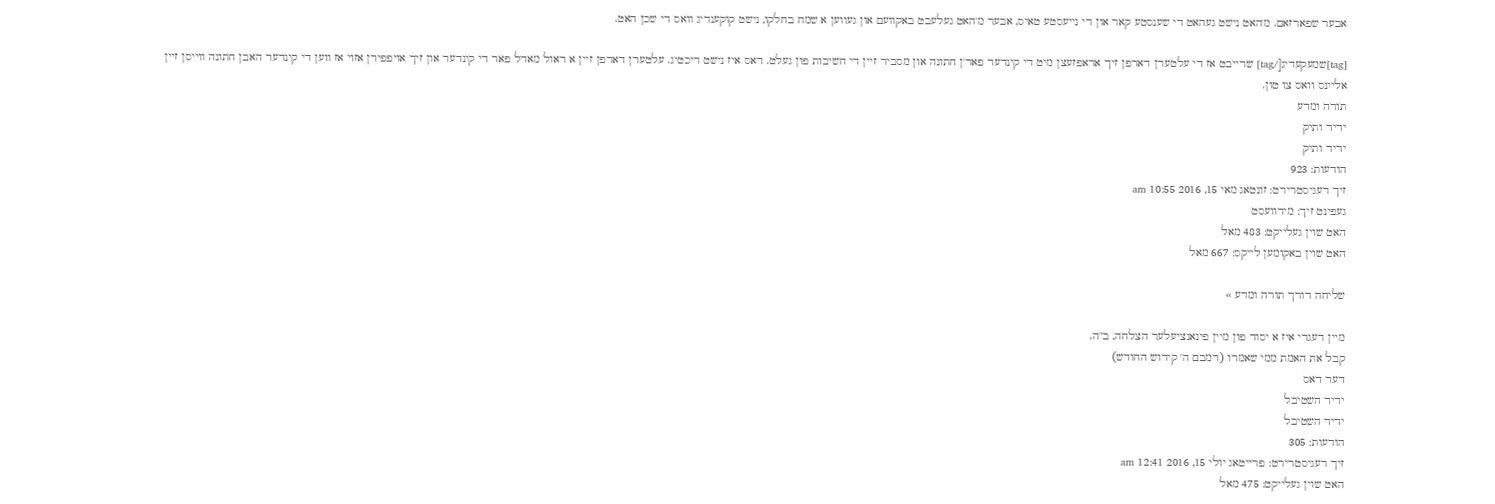אבער שפארזאם. מ'האט נישט געהאט די שענסטע קאר און די נייעסטע טאיס, אבער מ'האט געלעבט באקוועם און געווען א שמח בחלקו, נישט קוקענדיג וואס די שכן האט.

[tag]שמעקעדיג[/tag] שרייבט אז די עלטערן דארפן זיך אראפזעצן מיט די קינדער פאר'ן חתונה און מסביר זיין די חשיבות פון געלט. דאס איז נישט ריכטיג. עלטערן דארפן זיין א ראול מאדל פאר די קינדער און זיך אויפפירן אזוי אז ווען די קינדער האבן חתונה ווייסן זיין אליינס וואס צו טון.
תורה ומדע
ידיד ותיק
ידיד ותיק
הודעות: 923
זיך רעגיסטרירט: זונטאג מאי 15, 2016 10:55 am
געפינט זיך: מידוועסט
האט שוין געלייקט: 483 מאל
האט שוין באקומען לייקס: 667 מאל

שליחה דורך תורה ומדע »

מיין דעגרי איז א יסוד פון מיין פינאנציעלער הצלחה, ב"ה.
קבל את האמת ממי שאמרו (רמבם ה' קידוש החודש)
דער דאס
ידיד השטיבל
ידיד השטיבל
הודעות: 305
זיך רעגיסטרירט: פרייטאג יולי 15, 2016 12:41 am
האט שוין געלייקט: 475 מאל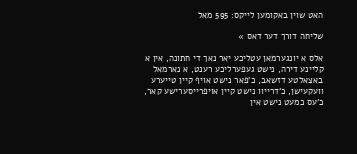האט שוין באקומען לייקס: 595 מאל

שליחה דורך דער דאס »

אלס א יונגערמאן עטליכע יאר נאך די חתונה, אין א קליינע דירה, נישט געפערליכע רענט, א נארמאל באצאלטע דזשאב, כ'פאר נישט אויף קיין טייערע וועקעישן, כ'דרייוו נישט קיין אויפרייסערישע קאר, כ'עס כמעט נישט אין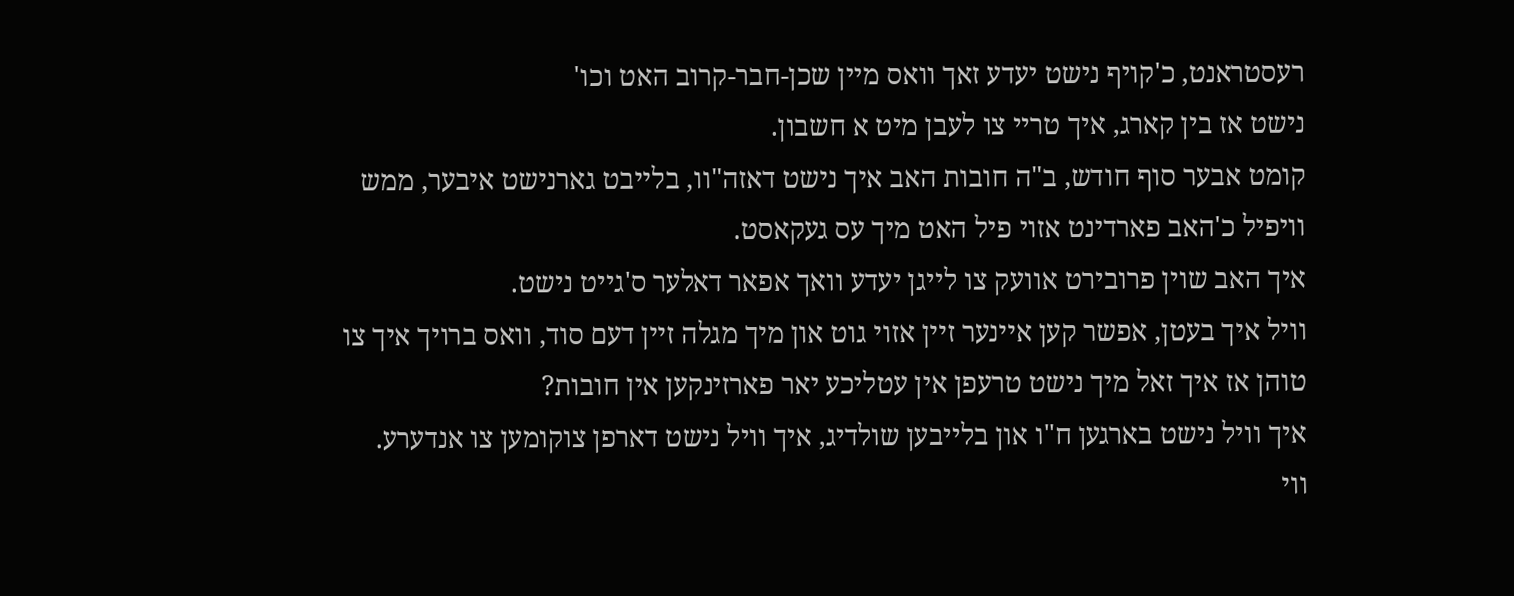רעסטראנט, כ'קויף נישט יעדע זאך וואס מיין שכן-חבר-קרוב האט וכו'
נישט אז בין קארג, איך טריי צו לעבן מיט א חשבון.
קומט אבער סוף חודש, ב"ה חובות האב איך נישט דאזה"וו, בלייבט גארנישט איבער, ממש וויפיל כ'האב פארדינט אזוי פיל האט מיך עס געקאסט.
איך האב שוין פרובירט אוועק צו לייגן יעדע וואך אפאר דאלער ס'גייט נישט.
וויל איך בעטן, אפשר קען איינער זיין אזוי גוט און מיך מגלה זיין דעם סוד, וואס ברויך איך צו טוהן אז איך זאל מיך נישט טרעפן אין עטליכע יאר פארזינקען אין חובות?
איך וויל נישט בארגען ח"ו און בלייבען שולדיג, איך וויל נישט דארפן צוקומען צו אנדערע.
ווי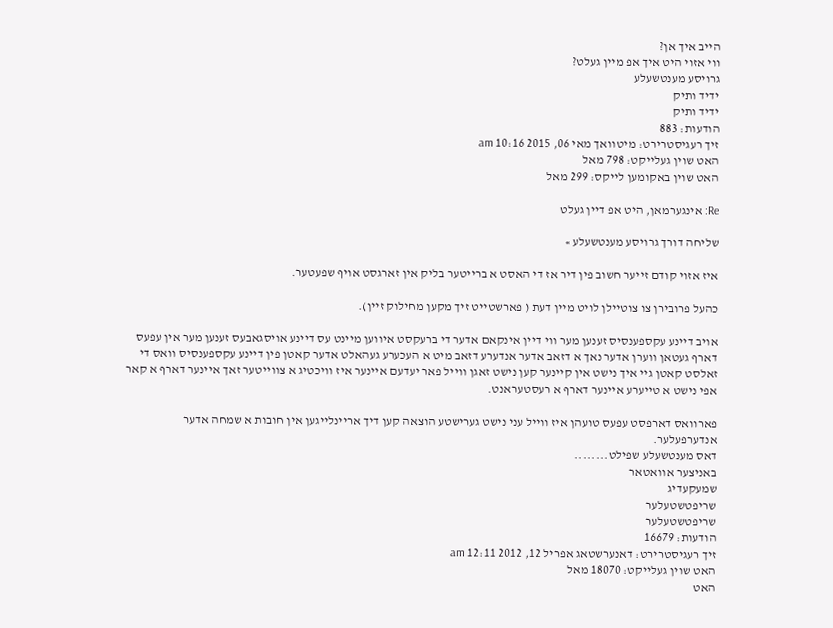הייב איך אן?
ווי אזוי היט איך אפ מיין געלט?
גרויסע מענטשעלע
ידיד ותיק
ידיד ותיק
הודעות: 883
זיך רעגיסטרירט: מיטוואך מאי 06, 2015 10:16 am
האט שוין געלייקט: 798 מאל
האט שוין באקומען לייקס: 299 מאל

Re: אינגערמאן, היט אפ דיין געלט

שליחה דורך גרויסע מענטשעלע »

איז אזוי קודם זייער חשוב פין דיר אז די האסט א ברייטער בליק אין זארגסט אויף שפעטער.

כהעל פרובירן צו צוטיילן לויט מיין דעת ( פארשטייט זיך מקען מחילוק זיין).

אויב דיינע עקספענסיס זענען מער ווי דיין אינקאם אדער די ברעקסט איווען מיינט עס דיינע אויסגאבעס זענען מער אין עפעס דארף געטאן ווערן אדער נאך א דזאב אדער אנדערע דזאב מיט א העכערע געהאלט אדער קאטן פין דיינע עקספענסיס וואס די זאלסט קאטן גיי איך נישט אין קיינער קען נישט זאגן ווייל פאר יעדעם איינער איז וויכטיג א צווייטער זאך איינער דארף א קאר אפי נישט א טייערע איינער דארף א רעסטעראנט.

פארוואס דארפסט עפעס טועהן איז ווייל עני נישט גערישטע הוצאה קען דיך אריינלייגען אין חובות א שמחה אדער אנדערפעלער.
דאס מענטשעלע שפילט........
באניצער אוואטאר
שמעקעדיג
שריפטשטעלער
שריפטשטעלער
הודעות: 16679
זיך רעגיסטרירט: דאנערשטאג אפריל 12, 2012 12:11 am
האט שוין געלייקט: 18070 מאל
האט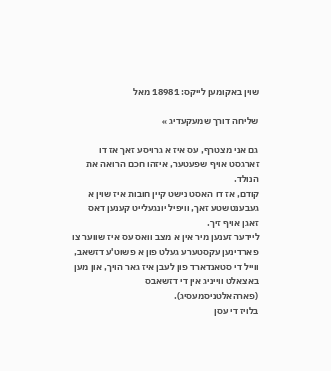שוין באקומען לייקס: 18981 מאל

שליחה דורך שמעקעדיג »

גם אני מצטרף, עס איז א גרויסע זאך אז דו זארגסט אויף שפעטער, איזהו חכם הרואה את הנולד.
קודם, אז דו האסט נישט קיין חובות איז שוין א געבענטשטע זאך, וויפיל יונגעלייט קענען דאס זאגן אויף זיך.
ליידער זענען מיר אין א מצב וואס עס איז שווער צו פארדינען עקסטערע געלט פון א פשוט'ע דזשאב, ווייל די סטאנדארד פון לעבן איז גאר הויך, און מען באצאלט ווייניג אין די דזשאבס (פארהאלטניסמעסיג).
בלויז די עסן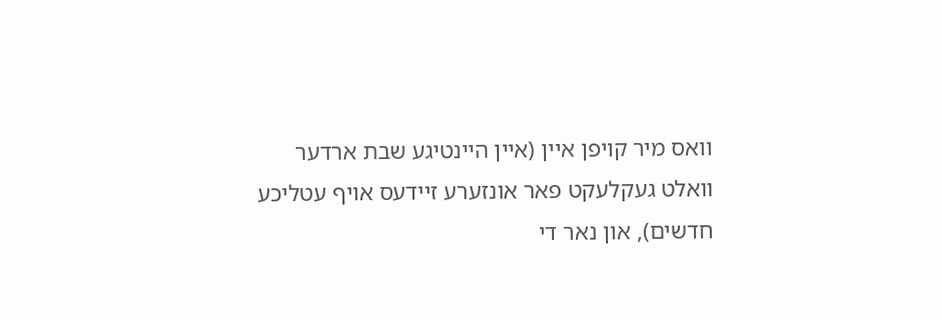וואס מיר קויפן איין (איין היינטיגע שבת ארדער וואלט געקלעקט פאר אונזערע זיידעס אויף עטליכע חדשים), און נאר די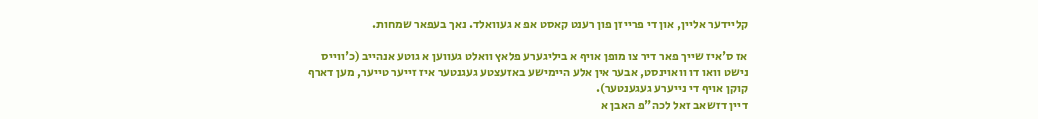קליידער אליין, און די פרייזן פון רענט קאסט אפ א געוואלד. נאך בעפאר שמחות.

אז ס'איז שייך פאר דיר צו מופן אויף א ביליגערע פלאץ וואלט געווען א גוטע אנהייב (כ'ווייס נישט וואו דו וואוינסט, אבער אין אלע היימישע באזעצטע געגנטער איז זייער טייער, מען דארף קוקן אויף די נייערע געגענטער).
דיין דזשאב זאל לכה"פ האבן א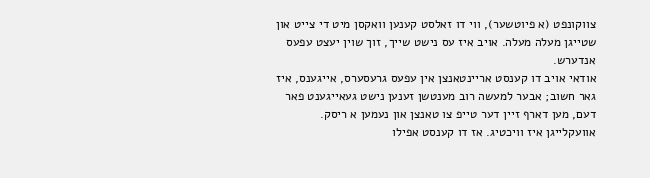צווקונפט (א פיוטשער), ווי דו זאלסט קענען וואקסן מיט די צייט און שטייגן מעלה מעלה. אויב איז עס נישט שייך, זוך שוין יעצט עפעס אנדערש.
אודאי אויב דו קענסט אריינטאנצן אין עפעס גרעסערס, אייגענס, איז גאר חשוב; אבער למעשה רוב מענטשן זענען נישט געאייגענט פאר דעם, מען דארף זיין דער טייפ צו טאנצן און נעמען א ריסק.
אוועקלייגן איז וויכטיג. אז דו קענסט אפילו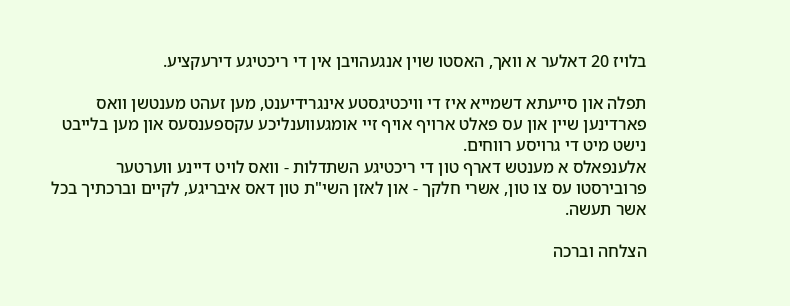בלויז 20 דאלער א וואך, האסטו שוין אנגעהויבן אין די ריכטיגע דירעקציע.

תפלה און סייעתא דשמייא איז די וויכטיגסטע אינגרידיענט, מען זעהט מענטשן וואס פארדינען שיין און עס פאלט ארויף אויף זיי אומגעווענליכע עקספענסעס און מען בלייבט נישט מיט די גרויסע רווחים.
אלענפאלס א מענטש דארף טון די ריכטיגע השתדלות - וואס לויט דיינע ווערטער פרובירסטו עס צו טון, אשרי חלקך - און לאזן השי"ת טון דאס איבריגע, לקיים וברכתיך בכל אשר תעשה.

הצלחה וברכה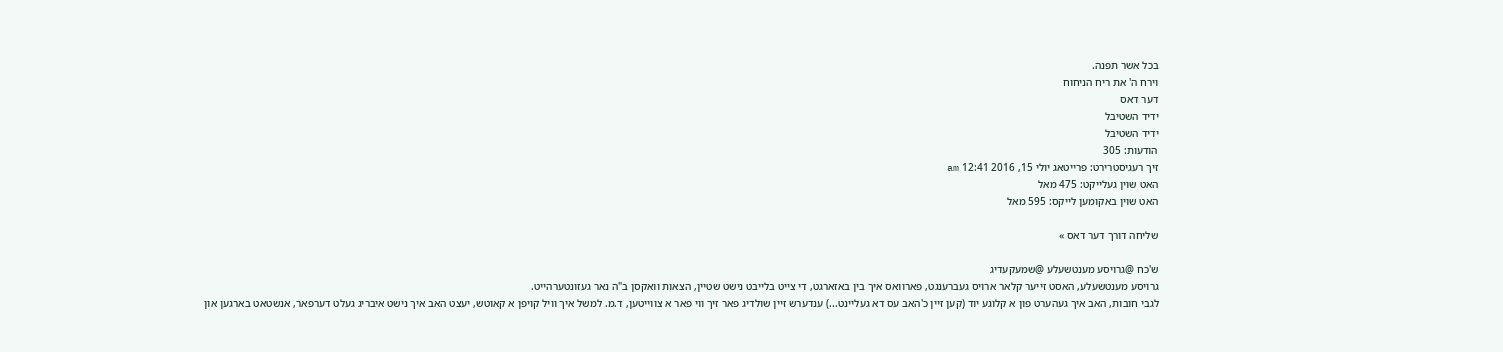בכל אשר תפנה.
וירח ה' את ריח הניחוח
דער דאס
ידיד השטיבל
ידיד השטיבל
הודעות: 305
זיך רעגיסטרירט: פרייטאג יולי 15, 2016 12:41 am
האט שוין געלייקט: 475 מאל
האט שוין באקומען לייקס: 595 מאל

שליחה דורך דער דאס »

ש'כח @גרויסע מענטשעלע @שמעקעדיג
גרויסע מענטשעלע, האסט זייער קלאר ארויס געברענגט, פארוואס איך בין באזארגט, די צייט בלייבט נישט שטיין, הצאות וואקסן ב"ה נאר געזונטערהייט.
לגבי חובות, האב איך געהערט פון א קלוגע יוד (קען זיין כ'האב עס דא געליינט...) ענדערש זיין שולדיג פאר זיך ווי פאר א צווייטען, ד.מ. למשל איך וויל קויפן א קאוטש, יעצט האב איך נישט איבריג געלט דערפאר, אנשטאט בארגען און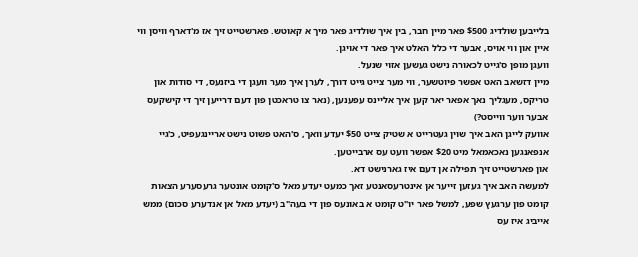בלייבען שולדיג $500 פאר מיין חבר, בין איך שולדיג פאר מיך א קאוטש. פארשטייט זיך אז מ'דארף וויסן ווי איין און ווי אויס, אבער די כלל האלט איך פאר די אויגן.
וועגן מופן ס'גייט לכאורה נישט געשען אזוי שנעל.
מיין דזשאב האט אפשר פיוטשער, ווי מער צייט גייט דורך, לערן איך מער וועגן די ביזנעס, די סודות און טריקס, מעגליך נאך אפאר יאר קען איך אליינס עפענען, (נאר צו טראכטן פון דעם דרייען זיך די קישקעס אבער ווער ווייסט?)
אוועק לייגן האב איך שוין געטרייט א שטיק צייט $50 יעדע וואך, ס'האט פשוט נישט אריינגעפיט, כ'גיי אנפאנגען נאכאמאל מיט $20 אפשר וועט עס ארבייטען.
און פארשטייט זיך תפילה אן דעם איז גארנישט דא.
למעשה האב איך געזען זייער אן אינטרעסאנטע זאך כמעט יעדע מאל ס'קומט אונטער גרעסערע הצאות קומט פון ערגעץ שפע, למשל פאר יו"ט קומט א באונעס פון די בעה"ב (יעדע מאל אן אנדערע סכום) ממש אייביג איז עס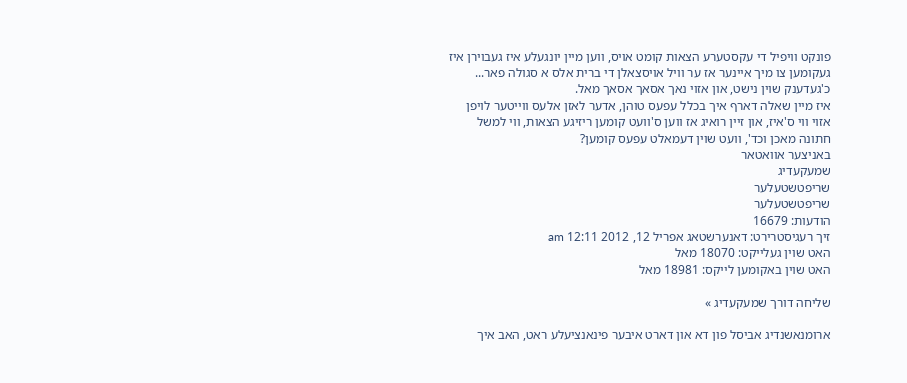פונקט וויפיל די עקסטערע הצאות קומט אויס, ווען מיין יונגעלע איז געבוירן איז געקומען צו מיך איינער אז ער וויל אויסצאלן די ברית אלס א סגולה פאר... כ'געדענק שוין נישט, און אזוי נאך אסאך אסאך מאל.
איז מיין שאלה דארף איך בכלל עפעס טוהן, אדער לאזן אלעס ווייטער לויפן אזוי ווי ס'איז, און זיין רואיג אז ווען ס'וועט קומען ריזיגע הצאות, ווי למשל חתונה מאכן וכד', וועט שוין דעמאלט עפעס קומען?
באניצער אוואטאר
שמעקעדיג
שריפטשטעלער
שריפטשטעלער
הודעות: 16679
זיך רעגיסטרירט: דאנערשטאג אפריל 12, 2012 12:11 am
האט שוין געלייקט: 18070 מאל
האט שוין באקומען לייקס: 18981 מאל

שליחה דורך שמעקעדיג »

ארומנאשנדיג אביסל פון דא און דארט איבער פינאנציעלע ראט, האב איך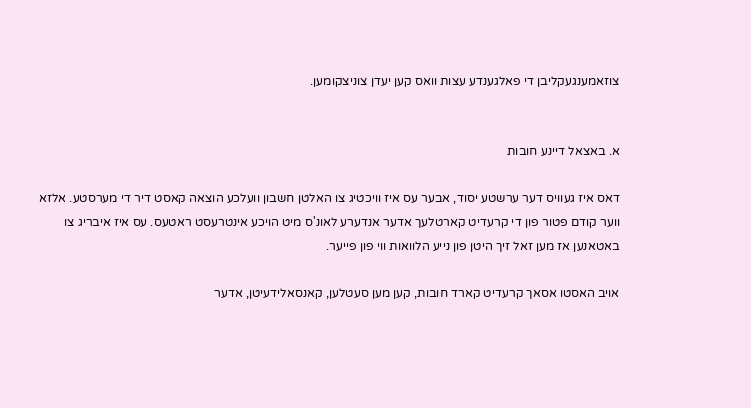צוזאמענגעקליבן די פאלגענדע עצות וואס קען יעדן צוניצקומען.


א. באצאל דיינע חובות

דאס איז געוויס דער ערשטע יסוד, אבער עס איז וויכטיג צו האלטן חשבון וועלכע הוצאה קאסט דיר די מערסטע. אלזא ווער קודם פטור פון די קרעדיט קארטלעך אדער אנדערע לאונ'ס מיט הויכע אינטרעסט ראטעס. עס איז איבריג צו באטאנען אז מען זאל זיך היטן פון נייע הלוואות ווי פון פייער.

אויב האסטו אסאך קרעדיט קארד חובות, קען מען סעטלען, קאנסאלידעיטן, אדער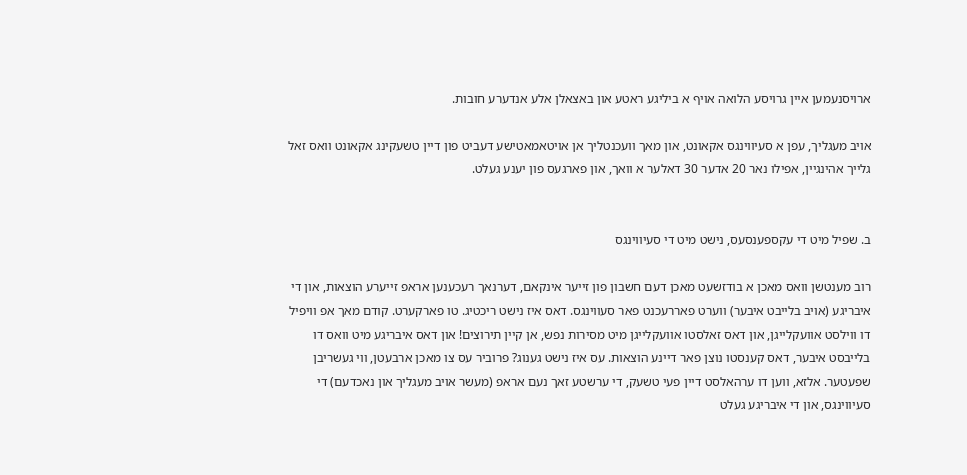ארויסנעמען איין גרויסע הלואה אויף א ביליגע ראטע און באצאלן אלע אנדערע חובות.

אויב מעגליך, עפן א סעיווינגס אקאונט, און מאך וועכנטליך אן אויטאמאטישע דעביט פון דיין טשעקינג אקאונט וואס זאל גלייך אהינגיין, אפילו נאר 20 אדער 30 דאלער א וואך, און פארגעס פון יענע געלט.


ב. שפיל מיט די עקספענסעס, נישט מיט די סעיווינגס

רוב מענטשן וואס מאכן א בודזשעט מאכן דעם חשבון פון זייער אינקאם, דערנאך רעכענען אראפ זייערע הוצאות, און די איבריגע (אויב בלייבט איבער) ווערט פאררעכנט פאר סעווינגס. דאס איז נישט ריכטיג. טו פארקערט. קודם מאך אפ וויפיל דו ווילסט אוועקלייגן, און דאס זאלסטו אוועקלייגן מיט מסירות נפש, אן קיין תירוצים! און דאס איבריגע מיט וואס דו בלייבסט איבער, דאס קענסטו נוצן פאר דיינע הוצאות. עס איז נישט גענוג? פרוביר עס צו מאכן ארבעטן, ווי געשריבן שפעטער. אלזא, ווען דו ערהאלסט דיין פעי טשעק, די ערשטע זאך נעם אראפ (מעשר אויב מעגליך און נאכדעם) די סעיווינגס, און די איבריגע געלט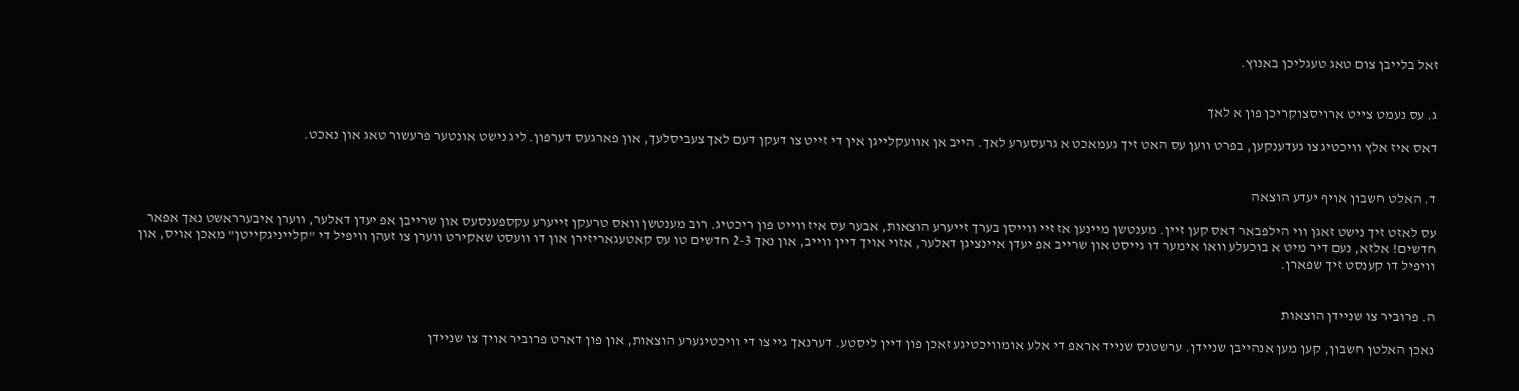זאל בלייבן צום טאג טעגליכן באנוץ.


ג. עס נעמט צייט ארויסצוקריכן פון א לאך

דאס איז אלץ וויכטיג צו געדענקען, בפרט ווען עס האט זיך געמאכט א גרעסערע לאך. הייב אן אוועקלייגן אין די זייט צו דעקן דעם לאך צעביסלעך, און פארגעס דערפון. ליג נישט אונטער פרעשור טאג און נאכט.


ד. האלט חשבון אויף יעדע הוצאה

עס לאזט זיך נישט זאגן ווי הילפבאר דאס קען זיין. מענטשן מיינען אז זיי ווייסן בערך זייערע הוצאות, אבער עס איז ווייט פון ריכטיג. רוב מענטשן וואס טרעקן זייערע עקספענסעס און שרייבן אפ יעדן דאלער, ווערן איבערראשט נאך אפאר חדשים! אלזא, נעם דיר מיט א בוכעלע וואו אימער דו גייסט און שרייב אפ יעדן איינציגן דאלער, אזוי אויך דיין ווייב, און נאך 2-3 חדשים טו עס קאטעגאריזירן און דו וועסט שאקירט ווערן צו זעהן וויפיל די "קלייניגקייטן" מאכן אויס, און וויפיל דו קענסט זיך שפארן.


ה. פרוביר צו שניידן הוצאות

נאכן האלטן חשבון, קען מען אנהייבן שניידן. ערשטנס שנייד אראפ די אלע אומוויכטיגע זאכן פון דיין ליסטע. דערנאך גיי צו די וויכטיגערע הוצאות, און פון דארט פרוביר אויך צו שניידן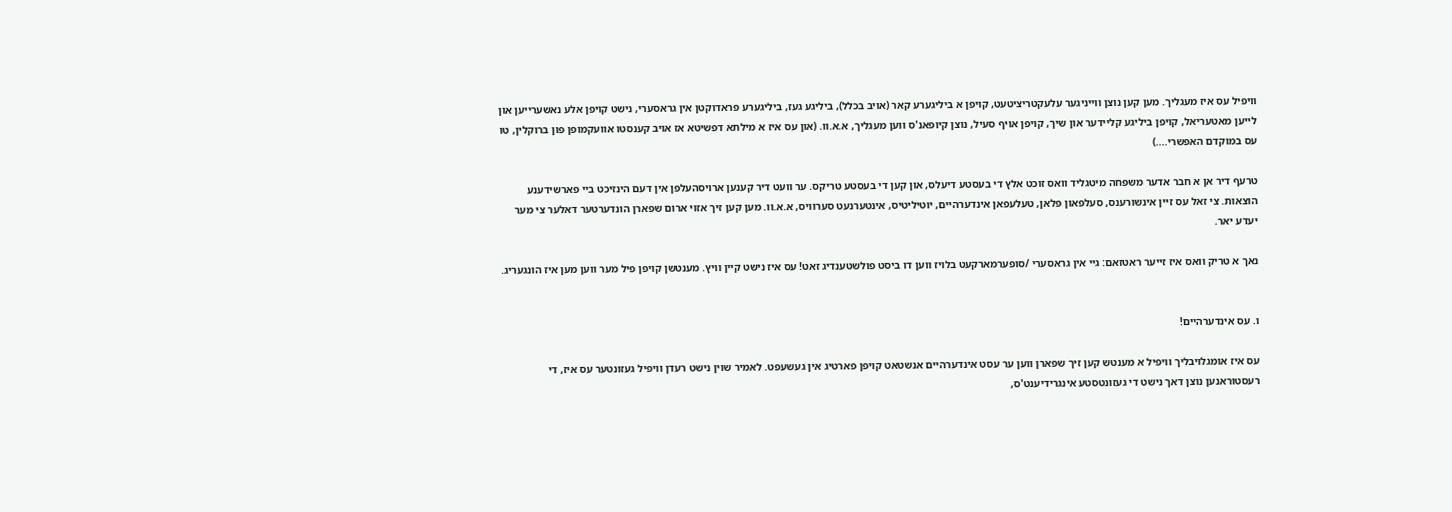וויפיל עס איז מעגליך. מען קען נוצן ווייניגער עלעקטריציטעט, קויפן א ביליגערע קאר (אויב בכלל), ביליגע געז, ביליגערע פראדוקטן אין גראסערי, נישט קויפן אלע נאשערייען און לייען מאטעריאל, קויפן ביליגע קליידער און שיך, קויפן אויף סעיל, נוצן קיופאנ'ס ווען מעגליך, א.א.וו. (און עס איז א מילתא דפשיטא אז אויב קענסטו אוועקמופן פון ברוקלין, טו עס במוקדם האפשרי....)

טרעף דיר אן א חבר אדער משפחה מיטגליד וואס זוכט אלץ די בעסטע דיעלס, און קען די בעסטע טריקס. ער וועט דיר קענען ארויסהעלפן אין דעם הינזיכט ביי פארשידענע הוצאות. צי זאל עס זיין אינשורענס, סעלפאון פלאן, טעלעפאן אינדערהיים, יוטיליטיס, אינטערנעט סערוויס, א.א.וו. מען קען זיך אזוי ארום שפארן הונדערטער דאלער צי מער יעדע יאר.

נאך א טריק וואס איז זייער ראטזאם: גיי אין גראסערי /סופערמארקעט בלויז ווען דו ביסט פולשטענדיג זאט! עס איז נישט קיין וויץ. מענטשן קויפן פיל מער ווען מען איז הונגעריג.


ו. עס אינדערהיים!

עס איז אומגלויבליך וויפיל א מענטש קען זיך שפארן ווען ער עסט אינדערהיים אנשטאט קויפן פארטיג אין געשעפט. לאמיר שוין נישט רעדן וויפיל געזונטער עס איז, די רעסטוראנען נוצן דאך נישט די געזונטסטע אינגרידיענט'ס,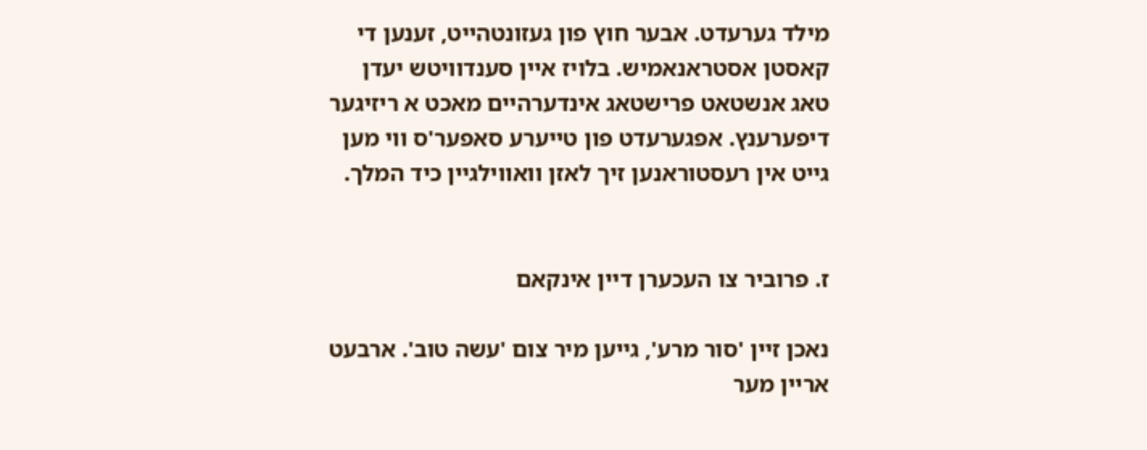מילד גערעדט. אבער חוץ פון געזונטהייט, זענען די קאסטן אסטראנאמיש. בלויז איין סענדוויטש יעדן טאג אנשטאט פרישטאג אינדערהיים מאכט א ריזיגער דיפערענץ. אפגערעדט פון טייערע סאפער'ס ווי מען גייט אין רעסטוראנען זיך לאזן וואווילגיין כיד המלך.


ז. פרוביר צו העכערן דיין אינקאם

נאכן זיין 'סור מרע', גייען מיר צום 'עשה טוב'. ארבעט אריין מער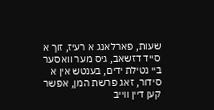שעות, פארלאנג א רעיז, זוך א סייד דזשאב, גיס מער וואסער ביי נטילת ידים, בענטש אין א סידור, זאג פרשת המן, אפשר קען דיין ווייב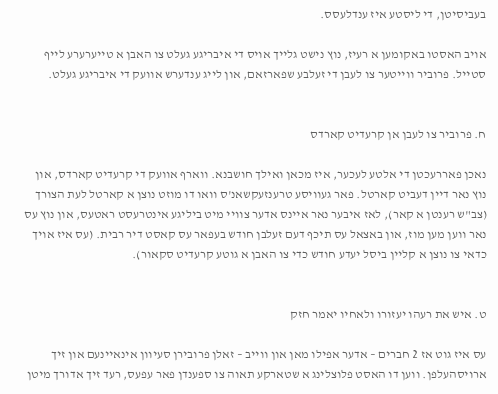בעביסיטן, די ליסטע איז ענדלעסס.

אויב האסטו באקומען א רעיז, נוץ נישט גלייך אויס די איבריגע געלט צו האבן א טייערערע לייף סטייל. פרוביר ווייטער צו לעבן די זעלבע שפארזאם, און לייג ענדערש אוועק די איבריגע געלט.


ח. פרוביר צו לעבן אן קרעדיט קארדס

נאכן פאררעכטן די אלטע לעכער, איז מכאן ואילך חושבנא. ווארף אוועק די קרעדיט קארדס, און נוץ נאר דיין דעביט קארטל. פאר געוויסע טרענזעקשאנ'ס וואו דו מוזט נוצן א קארטל לעת הצורך (צב"ש רענטן א קאר), לאז איבער נאר איינס אדער צוויי מיט ביליגע אינטרעסט ראטעס, און נוץ עס נאר ווען מען מוז, און באצאל עס תיכף דעם זעלבן חודש בעפאר עס קאסט דיר רבית. (עס איז אויך כדאי צו נוצן א קליין ביסל יעדע חודש כדי צו האבן א גוטע קרעדיט סקאור).


ט. איש את רעהו יעזורו ולאחיו יאמר חזק

עס איז גוט אז 2 חברים – אדער אפילו מאן און ווייב – זאלן פרובירן סעיוון אינאיינעם און זיך ארויסהעלפן. ווען דו האסט פלוצלינג א שטארקע תאוה צו ספענדן פאר עפעס, רעד זיך אדורך מיטן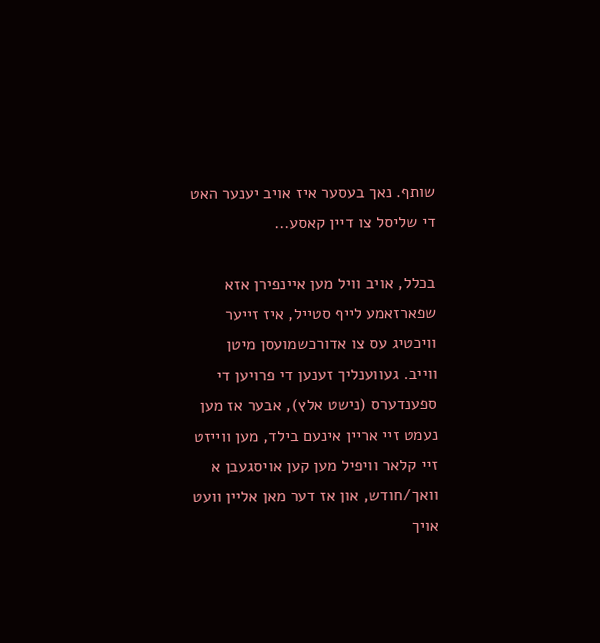שותף. נאך בעסער איז אויב יענער האט די שליסל צו דיין קאסע...

בכלל, אויב וויל מען איינפירן אזא שפארזאמע לייף סטייל, איז זייער וויכטיג עס צו אדורכשמועסן מיטן ווייב. געווענליך זענען די פרויען די ספענדערס (נישט אלץ), אבער אז מען נעמט זיי אריין אינעם בילד, מען ווייזט זיי קלאר וויפיל מען קען אויסגעבן א וואך/חודש, און אז דער מאן אליין וועט אויך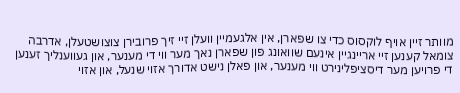מוותר זיין אויף לוקסוס כדי צו שפארן, אין אלגעמיין וועלן זיי זיך פרובירן צוצושטעלן, אדרבה צומאל קענען זיי אריינגיין אינעם שוואונג פון שפארן נאך מער ווי די מענער, און געווענליך זענען די פרויען מער דיסציפלינירט ווי מענער, און פאלן נישט אדורך אזוי שנעל, און אזוי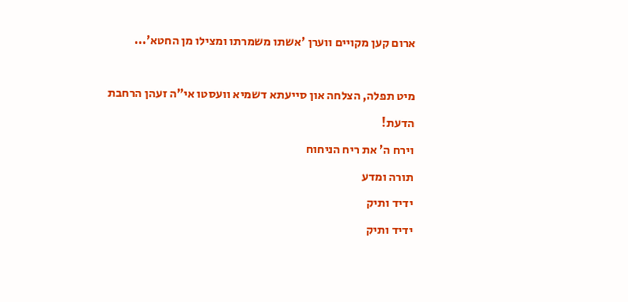ארום קען מקויים ווערן 'אשתו משמרתו ומצילו מן החטא'...

מיט תפלה, הצלחה און סייעתא דשמיא וועסטו אי"ה זעהן הרחבת הדעת!
וירח ה' את ריח הניחוח
תורה ומדע
ידיד ותיק
ידיד ותיק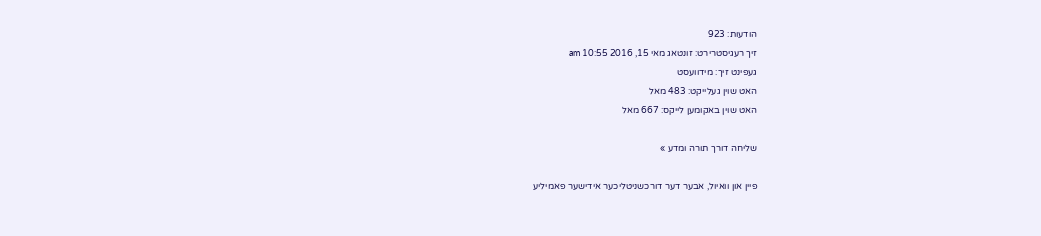הודעות: 923
זיך רעגיסטרירט: זונטאג מאי 15, 2016 10:55 am
געפינט זיך: מידוועסט
האט שוין געלייקט: 483 מאל
האט שוין באקומען לייקס: 667 מאל

שליחה דורך תורה ומדע »

פיין און וואיול, אבער דער דורכשניטליכער אידישער פאמיליע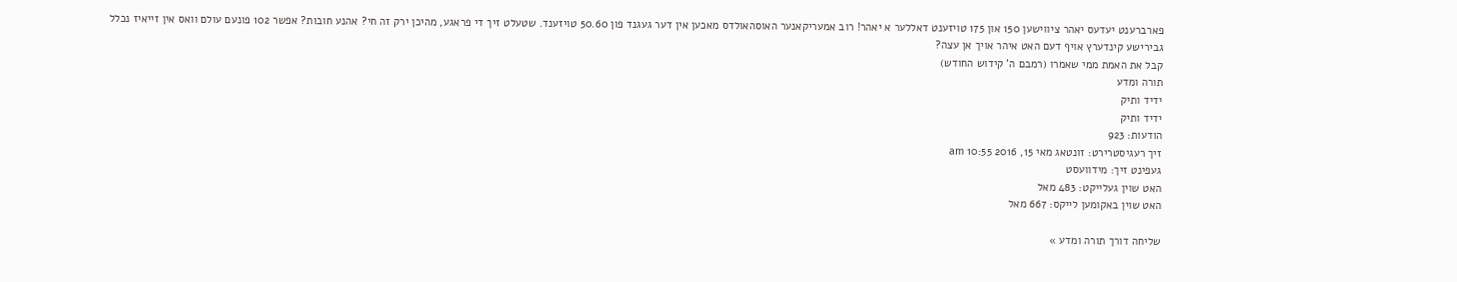פארברענט יעדעס יאהר ציווישען 150 און 175 טויזענט דאללער א יאהר! רוב אמעריקאנער האוסהאולדס מאכען אין דער געגנד פון 50.60 טויזענד. שטעלט זיך די פראגע, מהיכן ירק זה חי? אהנע חובות? אפשר 102 פונעם עולם וואס אין זייאיז נכלל גבירישע קינדערץ אויף דעם האט איהר אויך אן עצה?
קבל את האמת ממי שאמרו (רמבם ה' קידוש החודש)
תורה ומדע
ידיד ותיק
ידיד ותיק
הודעות: 923
זיך רעגיסטרירט: זונטאג מאי 15, 2016 10:55 am
געפינט זיך: מידוועסט
האט שוין געלייקט: 483 מאל
האט שוין באקומען לייקס: 667 מאל

שליחה דורך תורה ומדע »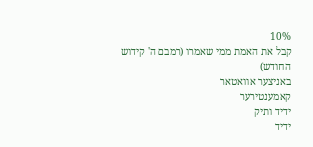10%
קבל את האמת ממי שאמרו (רמבם ה' קידוש החודש)
באניצער אוואטאר
קאמענטירער
ידיד ותיק
ידיד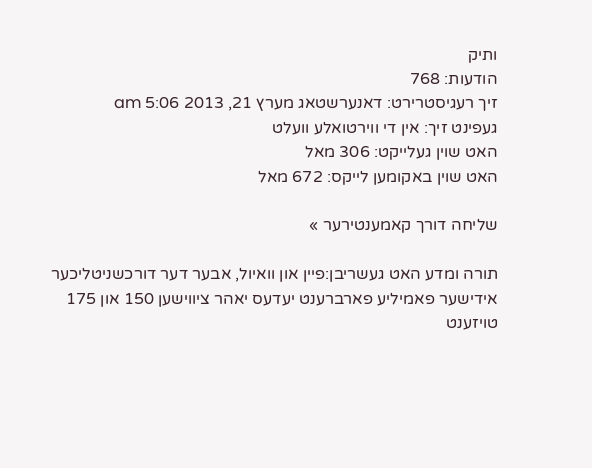ותיק
הודעות: 768
זיך רעגיסטרירט: דאנערשטאג מערץ 21, 2013 5:06 am
געפינט זיך: אין די ווירטואלע וועלט
האט שוין געלייקט: 306 מאל
האט שוין באקומען לייקס: 672 מאל

שליחה דורך קאמענטירער »

תורה ומדע האט געשריבן:פיין און וואיול, אבער דער דורכשניטליכער אידישער פאמיליע פארברענט יעדעס יאהר ציווישען 150 און 175 טויזענט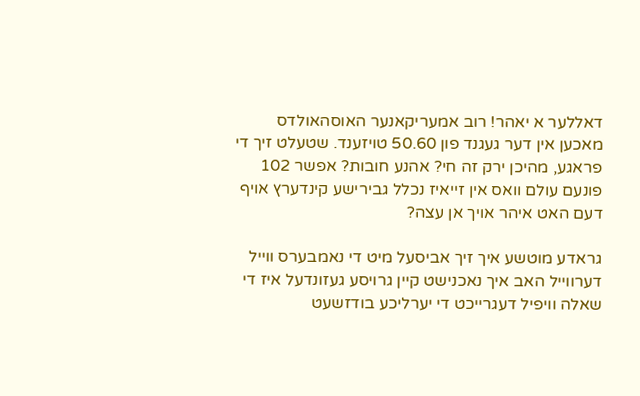דאללער א יאהר! רוב אמעריקאנער האוסהאולדס מאכען אין דער געגנד פון 50.60 טויזענד. שטעלט זיך די פראגע, מהיכן ירק זה חי? אהנע חובות? אפשר 102 פונעם עולם וואס אין זייאיז נכלל גבירישע קינדערץ אויף דעם האט איהר אויך אן עצה?

גראדע מוטשע איך זיך אביסעל מיט די נאמבערס ווייל דערווייל האב איך נאכנישט קיין גרויסע געזונדעל איז די שאלה וויפיל דעגרייכט די יערליכע בודזשעט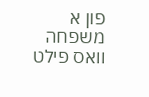פון א משפחה וואס פילט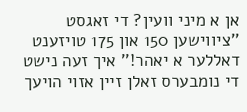אן א מיני וועין? די זאגסט ''ציווישען 150 און 175 טויזענט דאללער א יאהר!'' איך זעה נישט די נומבערס זאלן זיין אזוי הויעך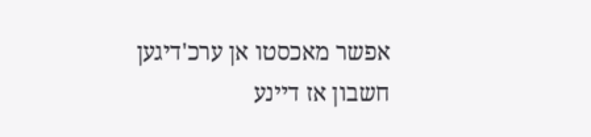אפשר מאכסטו אן ערכ'דיגען חשבון אז דיינע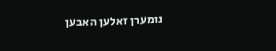נומערן זאלען האבען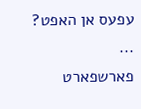עפעס אן האפט?
...
פארשפארט